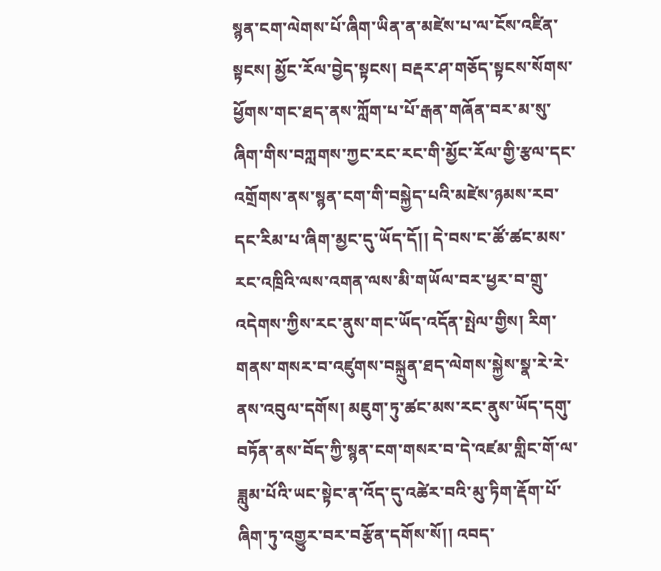སྙན་ངག་ལེགས་པོ་ཞིག་ཡིན་ན་མཛེས་པ་ལ་ངོས་འཛིན་སྟངས། མྱོང་རོལ་བྱེད་སྟངས། བརྡར་ཤ་གཅོད་སྟངས་སོགས་ཕྱོགས་གང་ཐད་ནས་ཀློག་པ་པོ་རྒན་གཞོན་བར་མ་སུ་ཞིག་གིས་བཀླགས་ཀྱང་རང་རང་གི་མྱོང་རོལ་གྱི་རྩལ་དང་འགྲོགས་ནས་སྙན་ངག་གི་བསྐྱེད་པའི་མཛེས་ཉམས་རབ་དང་རིམ་པ་ཞིག་མྱང་དུ་ཡོད་དོ།། དེ་བས་ང་ཚོ་ཚང་མས་རང་འཁྲིའི་ལས་འགན་ལས་མི་གཡོལ་བར་ཕྱར་བ་གྲུ་འདེགས་ཀྱིས་རང་ནུས་གང་ཡོད་འདོན་སྤེལ་གྱིས། རིག་གནས་གསར་བ་འཛུགས་བསྐྲུན་ཐད་ལེགས་སྐྱེས་སྣ་རེ་རེ་ནས་འབུལ་དགོས། མཇུག་ཏུ་ཚང་མས་རང་ནུས་ཡོད་དགུ་བཏོན་ནས་བོད་ཀྱི་སྙན་ངག་གསར་བ་དེ་འཛམ་གླིང་གོ་ལ་ཟླུམ་པོའི་ཡང་སྟེང་ན་འོད་དུ་འཚེར་བའི་མུ་ཏིག་རྡོག་པོ་ཞིག་ཏུ་འགྱུར་བར་བརྩོན་དགོས་སོ།། འབད་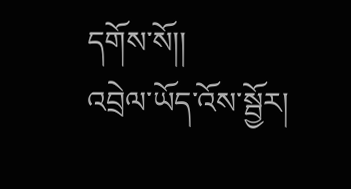དགོས་སོ།།
འབྲེལ་ཡོད་འོས་སྦྱོར།